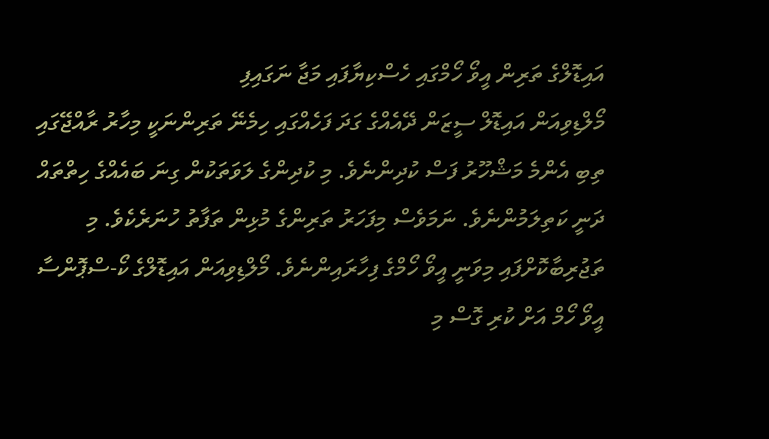އައިޑޮލްގެ ތަރިން އީވޯ ހޯމްގައި ހެސްކިޔާފައި މަޖާ ނަގައިފި
މޯލްޑިވިއަން އައިޑޮލް ސީޒަން ދޭއެއްގެ ގަދަ ފަހެއްގައި ހިމެނޭ ތަރިންނަކީ މިހާރު ރާއްޖޭގައި ތިބި އެންމެ މަޝްހޫރު ފަސް ކުދިންނެވެ. މި ކުދިންގެ ލަވަތަކުން ގިނަ ބައެއްގެ ހިތްތައް ދަނީ ކަތިލަމުންނެވެ. ނަމަވެސް މިފަހަރު ތަރިންގެ މުޅިން ތަފާތު ހުނަރެކެވެ. މި ތަޖުރިބާކޮށްފައި މިވަނީ އީވޯ ހޯމްގެ ފިހާރައިންނެވެ. މޯލްޑިވިއަން އައިޑޮލްގެ ކޯ-ސްޕޮންސާ އީވޯ ހޯމް އަށް ކުރި ގޮސް މި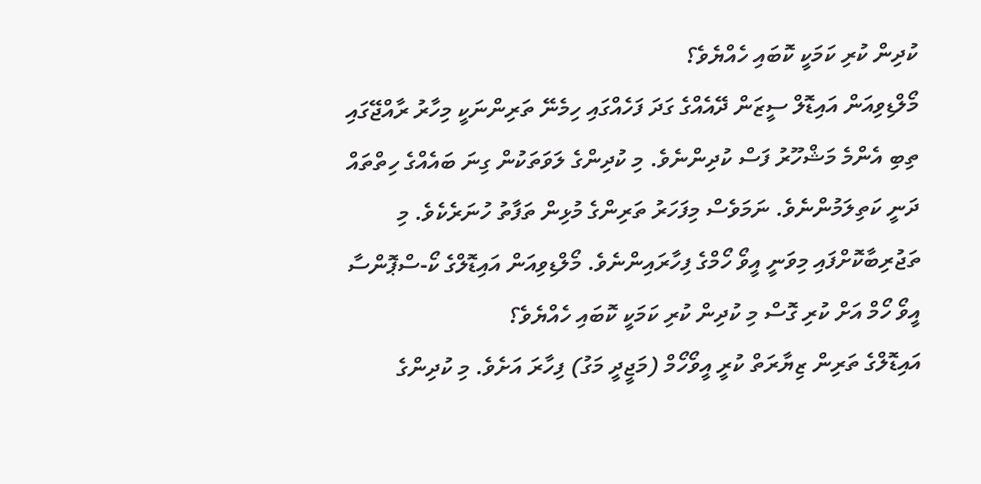ކުދިން ކުރި ކަމަކީ ކޮބައި ހެއްޔެވެ؟
މޯލްޑިވިއަން އައިޑޮލް ސީޒަން ދޭއެއްގެ ގަދަ ފަހެއްގައި ހިމެނޭ ތަރިންނަކީ މިހާރު ރާއްޖޭގައި ތިބި އެންމެ މަޝްހޫރު ފަސް ކުދިންނެވެ. މި ކުދިންގެ ލަވަތަކުން ގިނަ ބައެއްގެ ހިތްތައް ދަނީ ކަތިލަމުންނެވެ. ނަމަވެސް މިފަހަރު ތަރިންގެ މުޅިން ތަފާތު ހުނަރެކެވެ. މި ތަޖުރިބާކޮށްފައި މިވަނީ އީވޯ ހޯމްގެ ފިހާރައިންނެވެ. މޯލްޑިވިއަން އައިޑޮލްގެ ކޯ-ސްޕޮންސާ އީވޯ ހޯމް އަށް ކުރި ގޮސް މި ކުދިން ކުރި ކަމަކީ ކޮބައި ހެއްޔެވެ؟
އައިޑޮލްގެ ތަރިން ޒިޔާރަތް ކުރީ އީވޯހޯމް (މަޖީދީ މަގު) ފިހާރަ އަށެވެ. މި ކުދިންގެ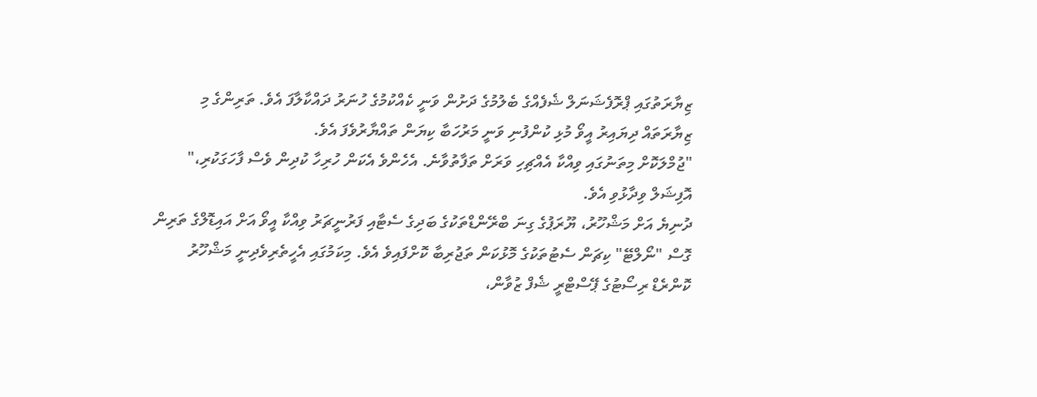ޒިޔާރަތުގައި ޕްރޮފެޝަނަލް ޝެފެއްގެ ބެލުމުގެ ދަށުން ވަނީ ކެއްކުމުގެ ހުނަރު ދައްކާލާފަ އެވެ. ތަރިންގެ މި ޒިޔާރަތައް ދިޔައިރު އީވޯ މުޅި ކުންފުނި ވަނީ މަރުހަބާ ކިޔަން ތައްޔާރުވެފަ އެވެ.
"ޖުމްލަކޮށް މިތަނުގައި ވިއްކާ އެއްޗިހި ވަރަށް ތަފާތުވާނެ. އެހެންވެ އެކަން ހުރިހާ ކުދިން ވެސް ފާހަގަކުރި،" އޮފިޝަލް ވިދާޅުވި އެވެ.
ދުނިޔެ އަށް މަޝްހޫރު، ޔޫރަޕުގެ ގިނަ ބްރޭންޑްތަކުގެ ބަދިގެ ސެޓާއި ފަރުނީޗަރު ވިއްކާ އީވޯ އަށް އައިޑޮލްގެ ތަރިން ގޮސް "ނޯލްޓޭ" ކިޗަން ސެޓުތަކުގެ މޮޅުކަން ތަޖުރިބާ ކޮށްފައިވެ އެވެ. މިކަމުގައި އެހީތެރިވެދިނީ މަޝްހޫރު ކޮންރެޑް ރިސޯޓުގެ ޕޭސްޓްރީ ޝެފް ޒުވާން،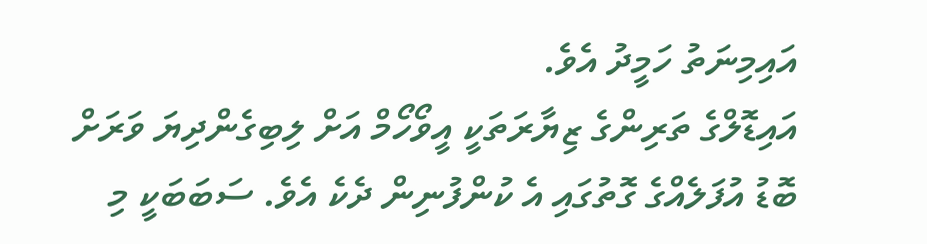އައިމިނަތު ހަމީދު އެވެ.
އައިޑޮލްގެ ތަރިންގެ ޒިޔާރަތަކީ އީވޯހޯމް އަށް ލިބިގެންދިޔަ ވަރަށް ބޮޑު އުފަލެއްގެ ގޮތުގައި އެ ކުންފުނިން ދެކެ އެވެ. ސަބަބަކީ މި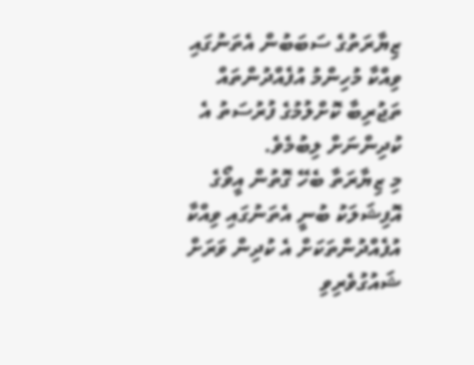ޒިޔާރަތުގެ ސަބަބުން އެތަނުގައި ވިއްކާ މުހިންމު އުފެއްދުންތައް ތަޖުރިބާ ކޮށްލުމުގެ ފުރުސަތު އެ ކުދިންނަށް ލިބުމެވެ.
މި ޒިޔާރަތާ ބެހޭ ގޮތުން އީވޯގެ އޮފިޝަލަކު ބުނީ އެތަނުގައި ވިއްކާ އުފެއްދުންތަކަށް އެ ކުދިން ވަރަށް ޝައުގުވެރިވި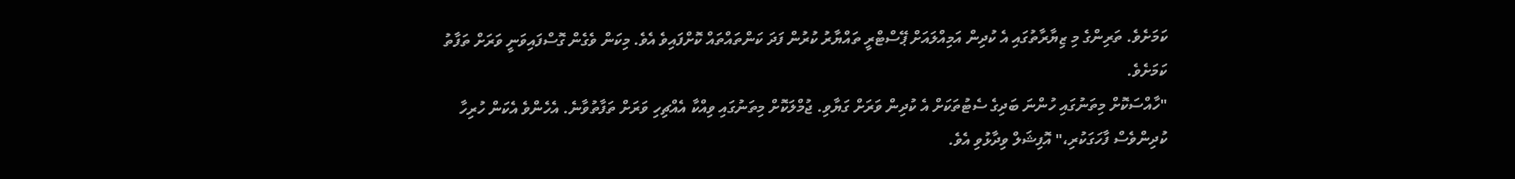ކަމަށެވެ. ތަރިންގެ މި ޒިޔާރާތުގައި އެ ކުދިން އަމިއްލައަށް ޕޭސްޓްރީ ތައްޔާރު ކުރުން ފަދަ ކަންތައްތައް ކޮށްފައިވެ އެވެ. މިކަން ވެގެން ގޮސްފައިވަނީ ވަރަށް ތަފާތު ކަމަށެވެ.
"ހާއްސަކޮށް މިތަނުގައި ހުންނަ ބަދިގެ ސެޓުތަކަށް އެ ކުދިން ވަރަށް ގަޔާވި. ޖުމްލަކޮށް މިތަނުގައި ވިއްކާ އެއްޗިހި ވަރަށް ތަފާތުވާނެ. އެހެންވެ އެކަން ހުރިހާ ކުދިންވެސް ފާހަގަކުރި،" އޮފިޝަލް ވިދާޅުވި އެވެ.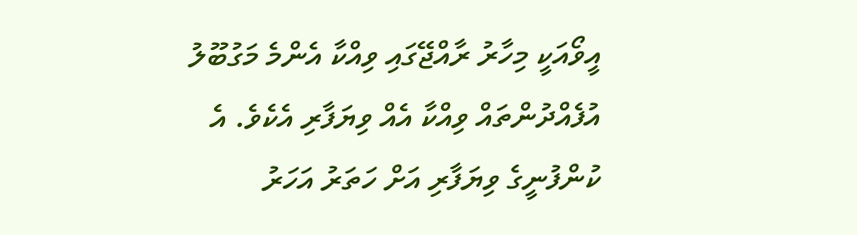އީވޯއަކީ މިހާރު ރާއްޖޭގައި ވިއްކާ އެންމެ މަގުބޫލު އުފެއްދުންތައް ވިއްކާ އެއް ވިޔަފާރި އެކެވެ. އެ ކުންފުނީގެ ވިޔަފާރި އަށް ހަތަރު އަހަރު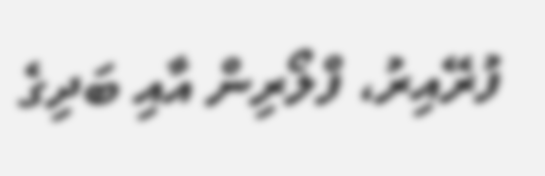ފުރޭއިރު، ފްލޯރިން އާއި ބަދިގެ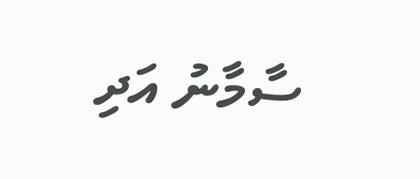ސާމާނު އަދި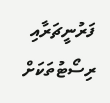ފަރުނީޗަރާއި ރިސޯޓުތަކަށް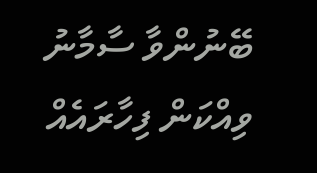ބޭނުންވާ ސާމާނު ވިއްކަން ފިހާރައެއް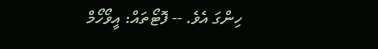ހިންގަ އެވެ. -- ފޮޓޯތައް: އީވޯހޯމް